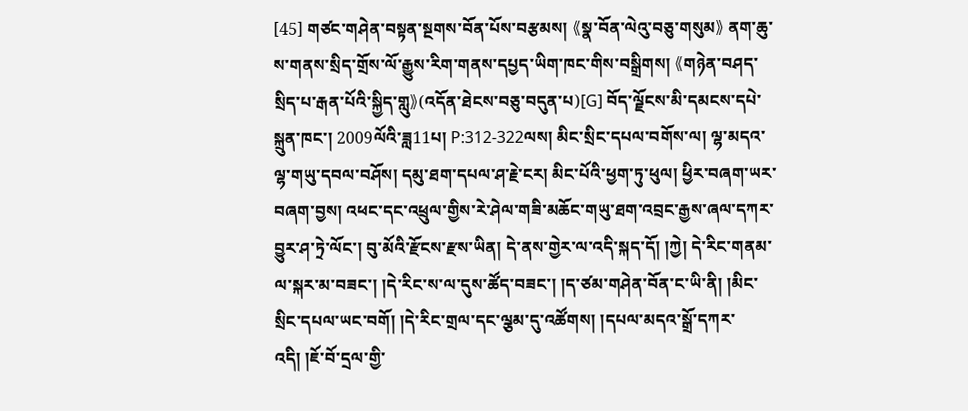[45] གཙང་གཤེན་བསྟན་སྔགས་བོན་པོས་བརྩམས། 《སྣ་བོན་ལེའུ་བཅུ་གསུམ》 ནག་ཆུ་ས་གནས་སྲིད་གྲོས་ལོ་རྒྱུས་རིག་གནས་དཔྱད་ཡིག་ཁང་གིས་བསྒྲིགས། 《གཉེན་བཤད་སྲིད་པ་རྒན་པོའི་སྐྱིད་གླུ》(འདོན་ཐེངས་བཅུ་བདུན་པ)[G] བོད་ལྗོངས་མི་དམངས་དཔེ་སྐྲུན་ཁང་། 2009ལོའི་ཟླ11པ། P:312-322ལས། མིང་སྲིང་དཔལ་བགོས་ལ། ལྷ་མདའ་ལྷ་གཡུ་དབལ་བཤོས། དམུ་ཐག་དཔལ་ཤ་རྗེ་ངར། མིང་པོའི་ཕྱག་ཏུ་ཕུལ། ཕྱིར་བཞག་ཡར་བཞག་བྱས། འཕང་དང་འཕྲུལ་གྱིས་རེ་ཤེལ་གཟི་མཆོང་གཡུ་ཐག་འབྲང་རྒྱས་ཞལ་དཀར་བྱུར་ཤ་ཏྲེ་ལོང་། བུ་མོའི་རྫོངས་རྫས་ཡིན། དེ་ནས་གྱེར་ལ་འདི་སྐད་དོ། །ཀྱེ། དེ་རིང་གནམ་ལ་སྐར་མ་བཟང་། །དེ་རིང་ས་ལ་དུས་ཚོད་བཟང་། །ད་ཙམ་གཤེན་བོན་ང་ཡི་ནི། །མིང་སྲིང་དཔལ་ཡང་བགོ། །དེ་རིང་གྲལ་དང་ལྕམ་དུ་འཚོགས། །དཔལ་མདའ་སྒྲོ་དཀར་འདི། །ཇོ་བོ་དྲལ་གྱི་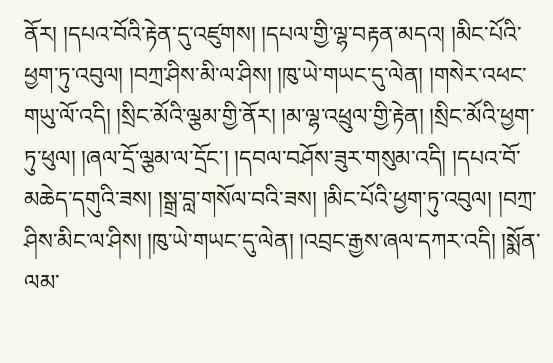ནོར། །དཔའ་བོའི་རྟེན་དུ་འཛུགས། །དཔལ་གྱི་ལྷ་བརྟན་མདའ། །མིང་པོའི་ཕྱག་ཏུ་འབུལ། །བཀྲ་ཤིས་མི་ལ་ཤིས། །ཁུ་ཡེ་གཡང་དུ་ལེན། །གསེར་འཕང་གཡུ་ལོ་འདི། །སྲིང་མོའི་ལྕམ་གྱི་ནོར། །མ་ལྷ་འཕྲུལ་གྱི་རྟེན། །སྲིང་མོའི་ཕྱག་ཏུ་ཕུལ། །ཞལ་དྲོ་ལྕམ་ལ་དྲོང་། །དབལ་བཤོས་ཟུར་གསུམ་འདི། །དཔའ་བོ་མཆེད་དགུའི་ཟས། །སྒྲ་བླ་གསོལ་བའི་ཟས། །མིང་པོའི་ཕྱག་ཏུ་འབུལ། །བཀྲ་ཤིས་མིང་ལ་ཤིས། །ཁུ་ཡེ་གཡང་དུ་ལེན། །འབྲང་རྒྱས་ཞལ་དཀར་འདི། །སྨོན་ལམ་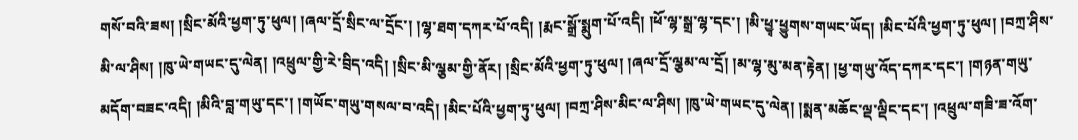གསོ་བའི་ཟས། །སྲིང་མོའི་ཕྱག་ཏུ་ཕུལ། །ཞལ་དྲོ་སྲིང་ལ་དྲོང་། །ལྷ་ཐག་དཀར་པོ་འདི། །རྨང་སྒྲོ་སྨུག་པོ་འདི། །ཕོ་ལྷ་སྒྲ་ལྷ་དང་། །མི་ཕྱྭ་ཕྱུགས་གཡང་ཡོད། །མིང་པོའི་ཕྱག་ཏུ་ཕུལ། །བཀྲ་ཤིས་མི་ལ་ཤིས། །ཁུ་ཡེ་གཡང་དུ་ལེན། །འཕྲུལ་གྱི་རེ་བྲིད་འདི། །སྲིང་མི་ལྕམ་གྱི་ནོར། །སྲིང་མོའི་ཕྱག་ཏུ་ཕུལ། །ཞལ་དྲོ་ལྕམ་ལ་དྲོ། །མ་ལྷ་མུ་མན་རྟེན། །ཕྱ་གཡུ་འོད་དཀར་དང་། །གཉན་གཡུ་མདོག་བཟང་འདི། །མིའི་བླ་གཡུ་དང་། །གཡོང་གཡུ་གསལ་བ་འདི། །མིང་པོའི་ཕྱག་ཏུ་ཕུལ། །བཀྲ་ཤིས་མིང་ལ་ཤིས། །ཁུ་ཡེ་གཡང་དུ་ལེན། །སྨན་མཆོང་ལྡ་ལྡིང་དང་། །འཕྲུལ་གཟི་ཟ་འོག་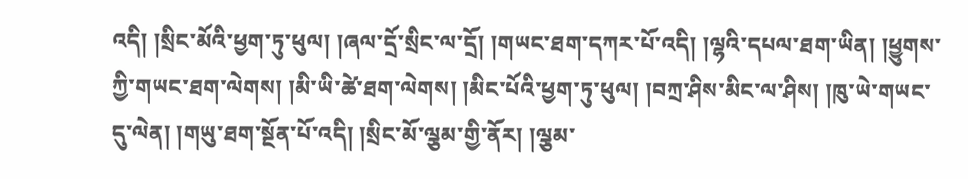འདི། །སྲིང་མོའི་ཕྱག་ཏུ་ཕུལ། །ཞལ་དྲོ་སྲིང་ལ་དྲོ། །གཡང་ཐག་དཀར་པོ་འདི། །ལྷའི་དཔལ་ཐག་ཡིན། །ཕྱུགས་ཀྱི་གཡང་ཐག་ལེགས། །མི་ཡི་ཚེ་ཐག་ལེགས། །མིང་པོའི་ཕྱག་ཏུ་ཕུལ། །བཀྲ་ཤིས་མིང་ལ་ཤིས། །ཁུ་ཡེ་གཡང་དུ་ལེན། །གཡུ་ཐག་སྔོན་པོ་འདི། །སྲིང་མོ་ལྕམ་གྱི་ནོར། །ལྕམ་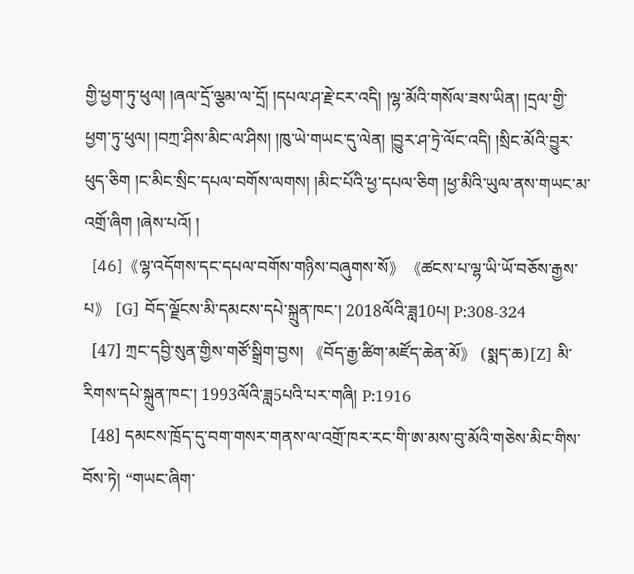གྱི་ཕྱག་ཏུ་ཕུལ། །ཞལ་དྲོ་ལྕམ་ལ་དྲོ། །དཔལ་ཤ་རྗེ་ངར་འདི། །ལྷ་མོའི་གསོལ་ཟས་ཡིན། །དྲལ་གྱི་ཕྱག་ཏུ་ཕུལ། །བཀྲ་ཤིས་མིང་ལ་ཤིས། །ཁུ་ཡེ་གཡང་དུ་ལེན། །བྱུར་ཤ་ཏྲེ་ལོང་འདི། །སྲིང་མོའི་བྱུར་ཕུད་ཅིག །ང་མིང་སྲིང་དཔལ་བགོས་ལགས། །མིང་པོའི་ཕྱ་དཔལ་ཅིག །ཕྱ་མིའི་ཡུལ་ནས་གཡང་མ་འགྲོ་ཞིག །ཞེས་པའོ། །
  [46]《ལྷ་འདོགས་དང་དཔལ་བགོས་གཉིས་བཞུགས་སོ》《ཚངས་པ་ལྷ་ཡི་ཡོ་བཅོས་རྒྱས་པ》 [G] བོད་ལྗོངས་མི་དམངས་དཔེ་སྐྲུན་ཁང་། 2018ལོའི་ཟླ10པ། P:308-324
  [47] ཀྲང་དབྱི་སུན་གྱིས་གཙོ་སྒྲིག་བྱས། 《བོད་རྒྱ་ཚིག་མཛོད་ཆེན་མོ》 (སྨད་ཆ)[Z] མི་རིགས་དཔེ་སྐྲུན་ཁང་། 1993ལོའི་ཟླ5པའི་པར་གཞི། P:1916
  [48] དམངས་ཁྲོད་དུ་བག་གསར་གནས་ལ་འགྲོ་ཁར་རང་གི་ཨ་མས་བུ་མོའི་གཅེས་མིང་གིས་བོས་ཏེ། “གཡང་ཞིག་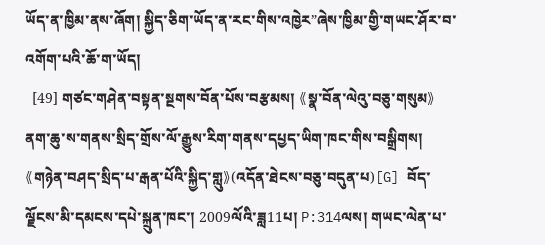ཡོད་ན་ཁྱིམ་ནས་ཞོག། སྐྱིད་ཅིག་ཡོད་ན་རང་གིས་འཁྱེར”ཞེས་ཁྱིམ་གྱི་གཡང་ཤོར་བ་འགོག་པའི་ཆོ་ག་ཡོད།
  [49] གཙང་གཤེན་བསྟན་སྔགས་བོན་པོས་བརྩམས། 《སྣ་བོན་ལེའུ་བཅུ་གསུམ》 ནག་ཆུ་ས་གནས་སྲིད་གྲོས་ལོ་རྒྱུས་རིག་གནས་དཔྱད་ཡིག་ཁང་གིས་བསྒྲིགས། 《གཉེན་བཤད་སྲིད་པ་རྒན་པོའི་སྐྱིད་གླུ》(འདོན་ཐེངས་བཅུ་བདུན་པ)[G] བོད་ལྗོངས་མི་དམངས་དཔེ་སྐྲུན་ཁང་། 2009ལོའི་ཟླ11པ། P:314ལས། གཡང་ལེན་པ་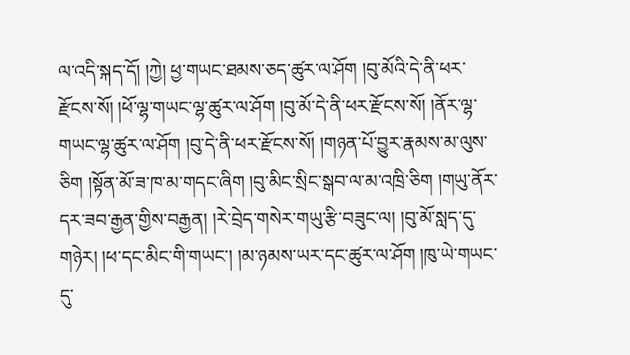ལ་འདི་སྐད་དོ། །ཀྱེ། ཕྱ་གཡང་ཐམས་ཅད་ཚུར་ལ་ཤོག །བུ་མོའི་དེ་ནི་ཕར་རྫོངས་སོ། །ཕོ་ལྷ་གཡང་ལྷ་ཚུར་ལ་ཤོག །བུ་མོ་དེ་ནི་ཕར་རྫོངས་སོ། །ནོར་ལྷ་གཡང་ལྷ་ཚུར་ལ་ཤོག །བུ་དེ་ནི་ཕར་རྫོངས་སོ། །གཉན་པོ་བྱུར་རྣམས་མ་ལུས་ཅིག །སྟོན་མོ་ཟ་ཁ་མ་གདང་ཞིག །བུ་མིང་སྲིང་སྒབ་ལ་མ་འཁྲི་ཅིག །གཡུ་ནོར་དར་ཟབ་རྒྱན་གྱིས་བརྒྱན། །རེ་བྲེད་གསེར་གཡུ་རྩི་བཟུང་ལ། །བུ་མོ་སླད་དུ་གཉེར། །ཕ་དང་མིང་གི་གཡང་། །མ་ཉམས་ཡར་དང་ཚུར་ལ་ཤོག །ཁུ་ཡེ་གཡང་དུ་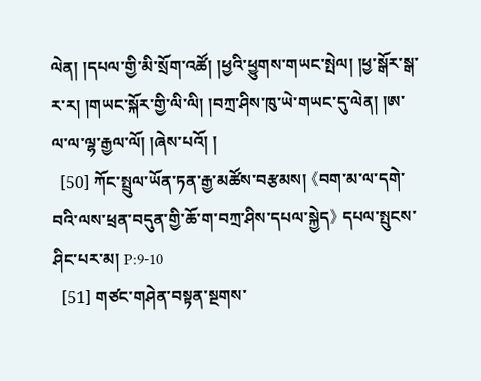ལེན། །དཔལ་གྱི་མི་སྲོག་འཚོ། །ཕྱའི་ཕྱུགས་གཡང་སྤེལ། །ཕྱ་སྒོར་སྒ་ར་ར། །གཡང་སྐོར་གྱི་ལི་ལི། །བཀྲ་ཤིས་ཁུ་ཡེ་གཡང་དུ་ལེན། །ཨ་ལ་ལ་ལྷ་རྒྱལ་ལོ། །ཞེས་པའོ། །
  [50] ཀོང་སྤྲུལ་ཡོན་ཏན་རྒྱ་མཚོས་བརྩམས། 《བག་མ་ལ་དགེ་བའི་ལས་ཕྲན་བདུན་གྱི་ཆོ་ག་བཀྲ་ཤིས་དཔལ་སྐྱེད》 དཔལ་སྤུངས་ཤིང་པར་མ། P:9-10
  [51] གཙང་གཤེན་བསྟན་སྔགས་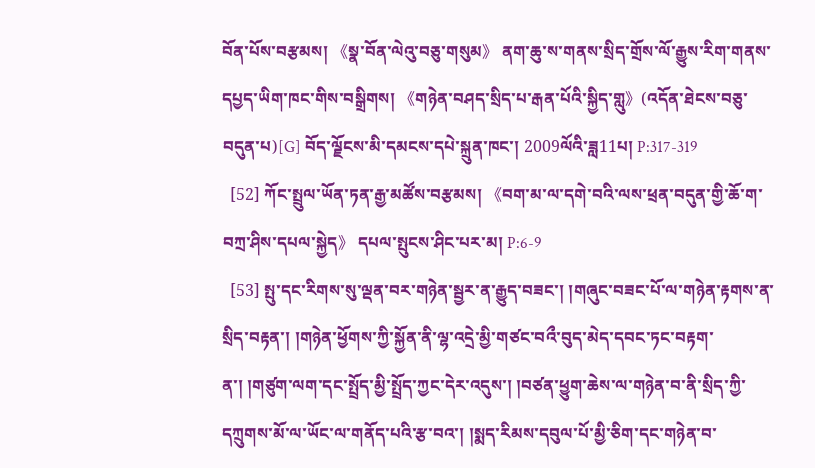བོན་པོས་བརྩམས། 《སྣ་བོན་ལེའུ་བཅུ་གསུམ》 ནག་ཆུ་ས་གནས་སྲིད་གྲོས་ལོ་རྒྱུས་རིག་གནས་དཔྱད་ཡིག་ཁང་གིས་བསྒྲིགས། 《གཉེན་བཤད་སྲིད་པ་རྒན་པོའི་སྐྱིད་གླུ》(འདོན་ཐེངས་བཅུ་བདུན་པ)[G] བོད་ལྗོངས་མི་དམངས་དཔེ་སྐྲུན་ཁང་། 2009ལོའི་ཟླ11པ། P:317-319
  [52] ཀོང་སྤྲུལ་ཡོན་ཏན་རྒྱ་མཚོས་བརྩམས། 《བག་མ་ལ་དགེ་བའི་ལས་ཕྲན་བདུན་གྱི་ཆོ་ག་བཀྲ་ཤིས་དཔལ་སྐྱེད》 དཔལ་སྤུངས་ཤིང་པར་མ། P:6-9
  [53] སྤུ་དང་རིགས་སུ་ལྡན་བར་གཉེན་སྦྱར་ན་རྒྱུད་བཟང་། །གཞུང་བཟང་པོ་ལ་གཉེན་རྟགས་ན་སྲིད་བརྟན་། །གཉེན་ཕྱོགས་ཀྱི་སྐྱོན་ནི་ལྷ་འདྲེ་མྱི་གཙང་བའྀ་བུད་མེད་དབང་ཏང་བརྟག་ན་། །གཙུག་ལག་དང་སྤྲོད་མྱི་སྤྲོད་ཀྱང་དེར་འདུས་། །བཙན་ཕྱུག་ཆེས་ལ་གཉེན་བ་ནི་སྲིད་ཀྱི་དཀྲུགས་མོ་ལ་ཡོང་ལ་གནོད་པའི་རྩ་བའ་། །སྨད་རིམས་དབུལ་པོ་མྱི་ཅིག་དང་གཉེན་བ་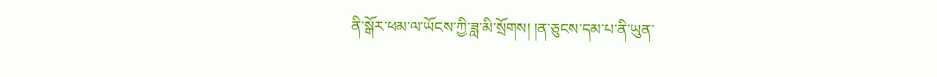ནི་སྒོར་ཕམ་ལ་ཡོངས་ཀྱི་ཟླ་མི་སྲོགས། །ན་ཅུངས་དམ་པ་ནི་ཡུན་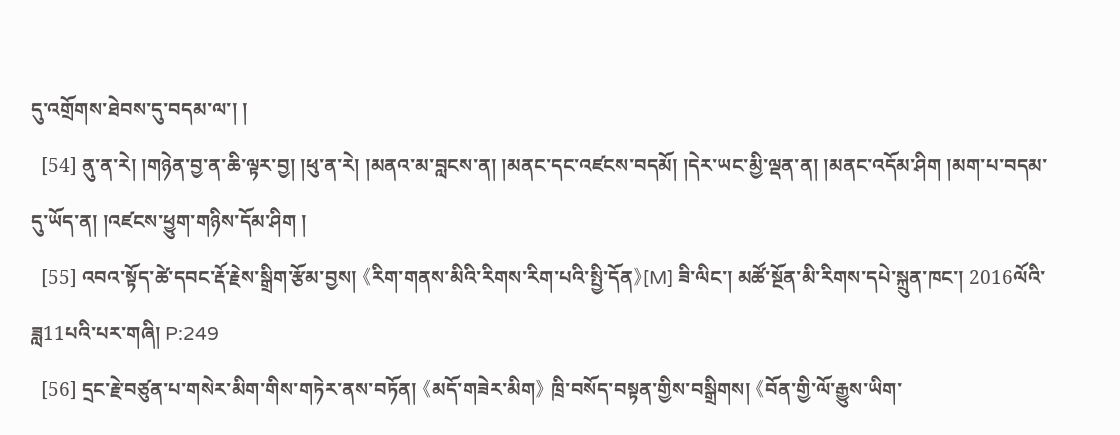དུ་འགྲོགས་ཐེབས་དུ་བདམ་ལ་། །
  [54] ནུ་ན་རེ། །གཉེན་བྱ་ན་ཆི་ལྟར་བྱ། །ཕུ་ན་རེ། །མནའ་མ་བླངས་ན། །མནང་དང་འཛངས་བདམོ། །དེར་ཡང་མྱི་ལྡན་ན། །མནང་འདོམ་ཤིག །མག་པ་བདམ་དུ་ཡོད་ན། །འཛངས་ཕྱུག་གཉིས་དོམ་ཤིག །
  [55] འབའ་སྟོད་ཚེ་དབང་རྡོ་རྗེས་སྒྲིག་རྩོམ་བྱས། 《རིག་གནས་མིའི་རིགས་རིག་པའི་སྤྱི་དོན》[M] ཟི་ལིང་། མཚོ་སྔོན་མི་རིགས་དཔེ་སྐྲུན་ཁང་། 2016ལོའི་ཟླ11པའི་པར་གཞི། P:249
  [56] དྲང་རྗེ་བཙུན་པ་གསེར་མིག་གིས་གཏེར་ནས་བཏོན། 《མདོ་གཟེར་མིག》 ཁྲི་བསོད་བསྟན་གྱིས་བསྒྲིགས། 《བོན་གྱི་ལོ་རྒྱུས་ཡིག་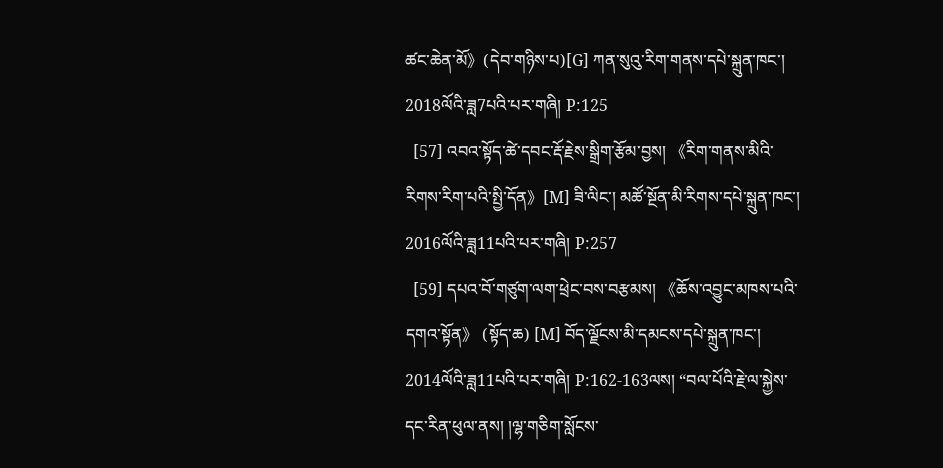ཚང་ཆེན་མོ》(དེབ་གཉིས་པ)[G] ཀན་སུའུ་རིག་གནས་དཔེ་སྐྲུན་ཁང་། 2018ལོའི་ཟླ7པའི་པར་གཞི། P:125
  [57] འབའ་སྟོད་ཚེ་དབང་རྡོ་རྗེས་སྒྲིག་རྩོམ་བྱས། 《རིག་གནས་མིའི་རིགས་རིག་པའི་སྤྱི་དོན》[M] ཟི་ལིང་། མཚོ་སྔོན་མི་རིགས་དཔེ་སྐྲུན་ཁང་། 2016ལོའི་ཟླ11པའི་པར་གཞི། P:257
  [59] དཔའ་བོ་གཙུག་ལག་ཕྲེང་བས་བརྩམས། 《ཆོས་འབྱུང་མཁས་པའི་དགའ་སྟོན》 (སྟོད་ཆ) [M] བོད་ལྗོངས་མི་དམངས་དཔེ་སྐྲུན་ཁང་། 2014ལོའི་ཟླ11པའི་པར་གཞི། P:162-163ལས། “བལ་པོའི་རྗེ་ལ་སྐྱེས་དང་རིན་ཕུལ་ནས། །ལྷ་གཅིག་སློངས་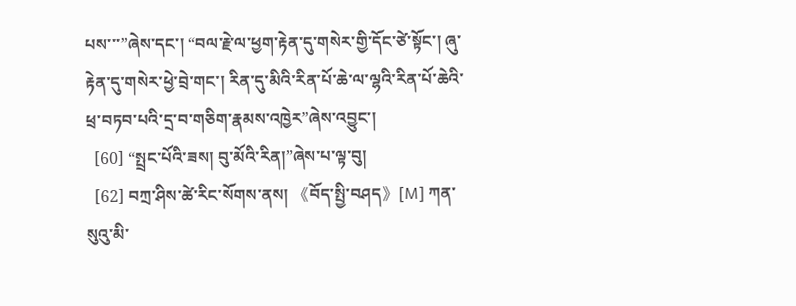པས་་་”ཞེས་དང་། “བལ་རྗེ་ལ་ཕྱག་རྟེན་དུ་གསེར་གྱི་དོང་ཙེ་སྟོང་། ཞུ་རྟེན་དུ་གསེར་ཕྱེ་བྲེ་གང་། རིན་དུ་མིའི་རིན་པོ་ཆེ་ལ་ལྷའི་རིན་པོ་ཆེའི་ཕྲ་བཏབ་པའི་དྲ་བ་གཅིག་རྣམས་འཁྱེར”ཞེས་འབྱུང་།
  [60] “སྤྲང་པོའི་ཟས། བུ་མོའི་རིན།”ཞེས་པ་ལྟ་བུ།
  [62] བཀྲ་ཤིས་ཚེ་རིང་སོགས་ནས། 《བོད་སྤྱི་བཤད》[M] ཀན་སུའུ་མི་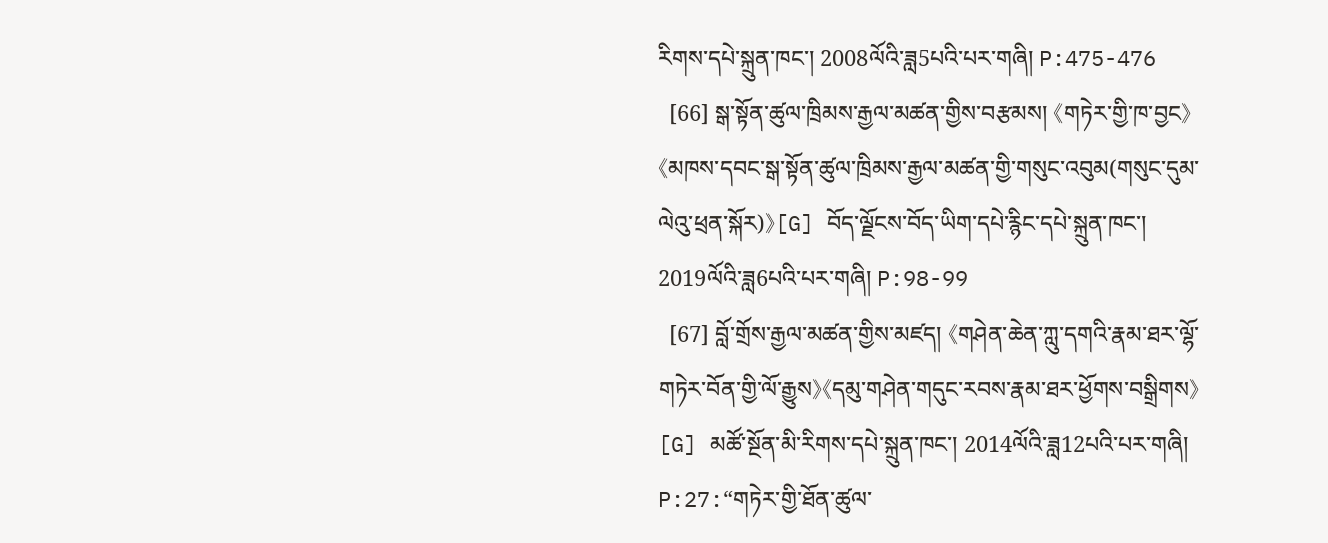རིགས་དཔེ་སྐྲུན་ཁང་། 2008ལོའི་ཟླ5པའི་པར་གཞི། P:475-476
  [66] སྒ་སྟོན་ཚུལ་ཁྲིམས་རྒྱལ་མཚན་གྱིས་བརྩམས། 《གཏེར་གྱི་ཁ་བྱང》《མཁས་དབང་སྒ་སྟོན་ཚུལ་ཁྲིམས་རྒྱལ་མཚན་གྱི་གསུང་འབུམ(གསུང་དུམ་ལེའུ་ཕྲན་སྐོར)》[G] བོད་ལྗོངས་བོད་ཡིག་དཔེ་རྙིང་དཔེ་སྐྲུན་ཁང་། 2019ལོའི་ཟླ6པའི་པར་གཞི། P:98-99
  [67] བློ་གྲོས་རྒྱལ་མཚན་གྱིས་མཛད། 《གཤེན་ཆེན་ཀླུ་དགའི་རྣམ་ཐར་ལྷོ་གཏེར་བོན་གྱི་ལོ་རྒྱུས》《དམུ་གཤེན་གདུང་རབས་རྣམ་ཐར་ཕྱོགས་བསྒྲིགས》[G] མཚོ་སྔོན་མི་རིགས་དཔེ་སྐྲུན་ཁང་། 2014ལོའི་ཟླ12པའི་པར་གཞི། P:27:“གཏེར་གྱི་ཐོན་ཚུལ་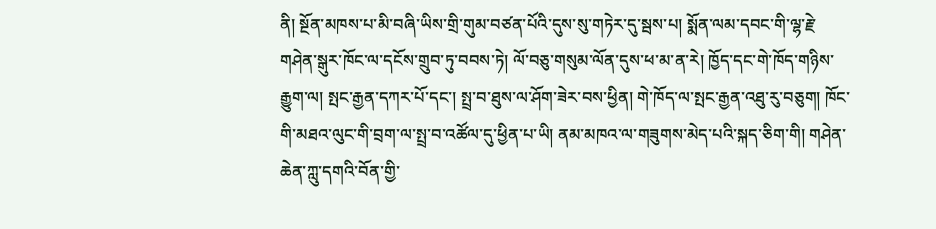ནི། སྔོན་མཁས་པ་མི་བཞི་ཡིས་གྲི་གུམ་བཙན་པོའི་དུས་སུ་གཏེར་དུ་སྦས་པ། སྨོན་ལམ་དབང་གི་ལྷ་རྗེ་གཤེན་སྒུར་ཁོང་ལ་དངོས་གྲུབ་ཏུ་བབས་ཏེ། ལོ་བཅུ་གསུམ་ལོན་དུས་ཕ་མ་ན་རེ། ཁྱོད་དང་གེ་ཁོད་གཉིས་རྒྱུག་ལ། སྤང་རྒྱན་དཀར་པོ་དང་། སྤྲ་བ་ཐུས་ལ་ཤོག་ཟེར་བས་ཕྱིན། གེ་ཁོད་ལ་སྤང་རྒྱན་འཐུ་རུ་བཅུག། ཁོང་གི་མཐའ་ལུང་གི་བྲག་ལ་སྤྲ་བ་འཚོལ་དུ་ཕྱིན་པ་ཡི། ནམ་མཁའ་ལ་གཟུགས་མེད་པའི་སྐད་ཅིག་གི། གཤེན་ཆེན་ཀླུ་དགའི་བོན་གྱི་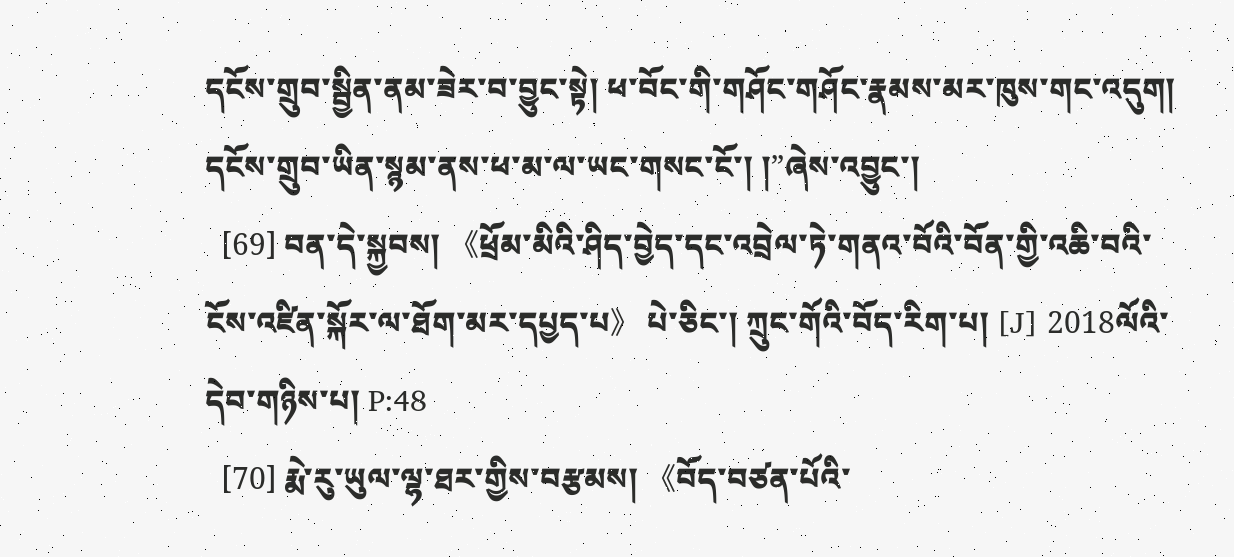དངོས་གྲུབ་སྦྱིན་ནམ་ཟེར་བ་བྱུང་སྟེ། ཕ་བོང་གི་གཤོང་གཤོང་རྣམས་མར་ཁུས་གང་འདུག། དངོས་གྲུབ་ཡིན་སྙམ་ནས་ཕ་མ་ལ་ཡང་གསང་ངོ་། །”ཞེས་འབྱུང་།
  [69] བན་དེ་སྐྱབས། 《ཕྲོམ་མིའི་ཤིད་བྱེད་དང་འབྲེལ་ཏེ་གནའ་བོའི་བོན་གྱི་འཆི་བའི་ངོས་འཛིན་སྐོར་ལ་ཐོག་མར་དཔྱད་པ》 པེ་ཅིང་། ཀྲུང་གོའི་བོད་རིག་པ། [J] 2018ལོའི་དེབ་གཉིས་པ། P:48
  [70] རྨེ་རུ་ཡུལ་ལྷ་ཐར་གྱིས་བརྩམས། 《བོད་བཙན་པོའི་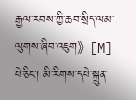རྒྱལ་རབས་ཀྱི་ཆབ་སྲིད་ལམ་ལུགས་ཞིབ་འཇུག》 [M] པེ་ཅིང་། མི་རིགས་དཔེ་སྐྲུན་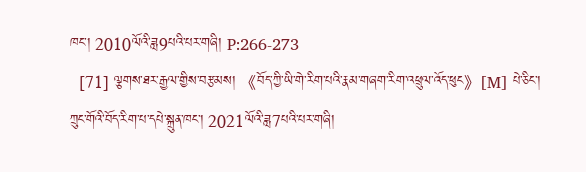ཁང་། 2010ལོའི་ཟླ9པའི་པར་གཞི། P:266-273
  [71] ལྕགས་ཐར་རྒྱལ་གྱིས་བརྩམས། 《བོད་ཀྱི་ཡི་གེ་རིག་པའི་རྣམ་གཞག་རིག་འཕྲུལ་འོད་ཕུང》[M] པེ་ཅིང་། ཀྲུང་གོའི་བོད་རིག་པ་དཔེ་སྐྲུན་ཁང་། 2021ལོའི་ཟླ7པའི་པར་གཞི།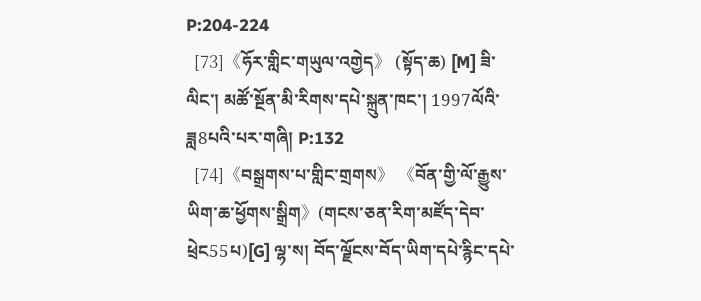P:204-224
  [73]《ཧོར་གླིང་གཡུལ་འགྱེད》 (སྟོད་ཆ) [M] ཟི་ལིང་། མཚོ་སྔོན་མི་རིགས་དཔེ་སྐྲུན་ཁང་། 1997ལོའི་ཟླ8པའི་པར་གཞི། P:132
  [74]《བསྒྲགས་པ་གླིང་གྲགས》 《བོན་གྱི་ལོ་རྒྱུས་ཡིག་ཆ་ཕྱོགས་སྒྲིག》(གངས་ཅན་རིག་མཛོད་དེབ་ཕྲེང55པ)[G] ལྷ་ས། བོད་ལྗོངས་བོད་ཡིག་དཔེ་རྙིང་དཔེ་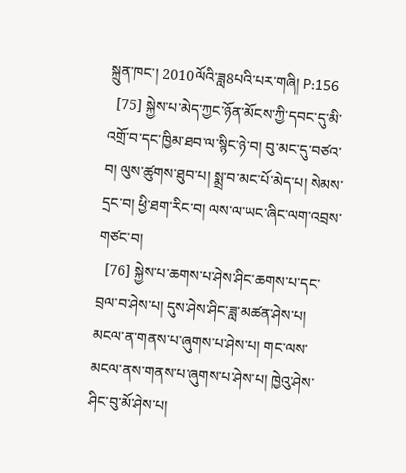སྐྲུན་ཁང་། 2010ལོའི་ཟླ8པའི་པར་གཞི། P:156
  [75] སྐྱེས་པ་མེད་ཀྱང་ཉོན་མོངས་ཀྱི་དབང་དུ་མི་འགྲོ་བ་དང་ཁྱིམ་ཐབ་ལ་སྙིང་ཉེ་བ། བུ་མང་དུ་བཙའ་བ། ལུས་ཚུགས་ཐུབ་པ། སྨྲ་བ་མང་པོ་མེད་པ། སེམས་དྲང་བ། ཕྱི་ཐག་རིང་བ། ལས་ལ་ཡང་ཞིང་ལག་འབྲས་གཙང་བ།
  [76] སྐྱེས་པ་ཆགས་པ་ཤེས་ཤིང་ཆགས་པ་དང་བྲལ་བ་ཤེས་པ། དུས་ཤེས་ཤིང་ཟླ་མཚན་ཤེས་པ། མངལ་ན་གནས་པ་ཞུགས་པ་ཤེས་པ། གང་ལས་མངལ་ནས་གནས་པ་ཞུགས་པ་ཤེས་པ། ཁྱེའུ་ཤེས་ཤིང་བུ་མོ་ཤེས་པ།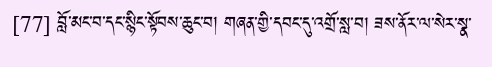[77] བློ་མང་བ་དང་སྙིང་སྟོབས་ཆུང་བ། གཞན་གྱི་དབང་དུ་འགྲོ་སླ་བ། ཟས་ནོར་ལ་སེར་སྣ་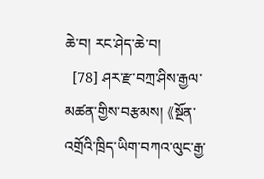ཆེ་བ། རང་ཤེད་ཆེ་བ།
  [78] ཤར་རྫ་བཀྲ་ཤིས་རྒྱལ་མཚན་གྱིས་བརྩམས། 《སྔོན་འགྲོའི་ཁྲིད་ཡིག་བཀའ་ལུང་རྒྱ་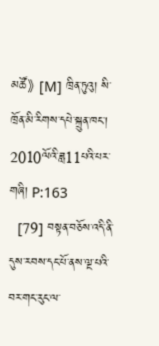མཚོ》 [M] ཁྲིན་ཏུའུ། སི་ཁྲོན་མི་རིགས་དཔེ་སྐྲུན་ཁང་། 2010ལོའི་ཟླ11པའི་པར་གཞི། P:163
  [79] བསྟན་བཅོས་འདི་ནི་དུས་རབས་དང་པོ་ནས་ལྔ་པའི་བར་གང་རུང་ལ་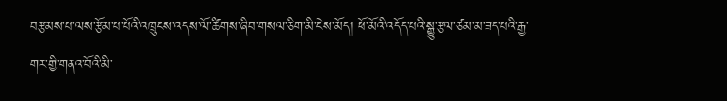བརྩམས་པ་ལས་རྩོམ་པ་པོའི་འཁྲུངས་འདས་ལོ་ཚིགས་ཞིབ་གསལ་ཅིག་མི་ངེས་མོད། ཕོ་མོའི་འདོད་པའི་སྒྱུ་རྩལ་ཙམ་མ་ཟད་པའི་རྒྱ་གར་གྱི་གནའ་བོའི་མི་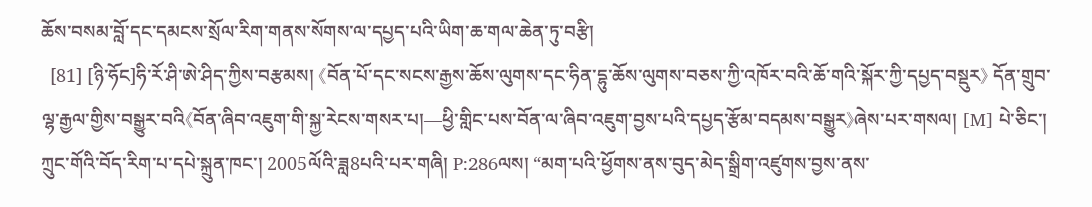ཆོས་བསམ་བློ་དང་དམངས་སྲོལ་རིག་གནས་སོགས་ལ་དཔྱད་པའི་ཡིག་ཆ་གལ་ཆེན་ཏུ་བརྩི།
  [81] [ཉི་ཧོང]ཧི་རོ་ཤི་ཨེ་ཤིད་ཀྱིས་བརྩམས། 《བོན་པོ་དང་སངས་རྒྱས་ཆོས་ལུགས་དང་ཧིན་དྷུ་ཆོས་ལུགས་བཅས་ཀྱི་འཁོར་བའི་ཆོ་གའི་སྐོར་ཀྱི་དཔྱད་བསྡུར》 དོན་གྲུབ་ལྷ་རྒྱལ་གྱིས་བསྒྱུར་བའི《བོན་ཞིབ་འཇུག་གི་སྐྱ་རེངས་གསར་པ།—ཕྱི་གླིང་པས་བོན་ལ་ཞིབ་འཇུག་བྱས་པའི་དཔྱད་རྩོམ་བདམས་བསྒྱུར》ཞེས་པར་གསལ། [M] པེ་ཅིང་། ཀྲུང་གོའི་བོད་རིག་པ་དཔེ་སྐྲུན་ཁང་། 2005ལོའི་ཟླ8པའི་པར་གཞི། P:286ལས། “མག་པའི་ཕྱོགས་ནས་བུད་མེད་སྒྲིག་འཛུགས་བྱས་ནས་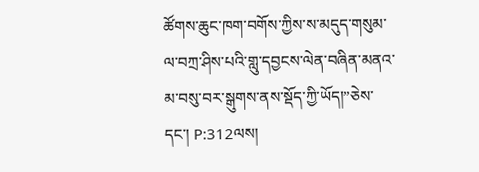ཚོགས་ཆུང་ཁག་བགོས་ཀྱིས་ས་མདུད་གསུམ་ལ་བཀྲ་ཤིས་པའི་གླུ་དབྱངས་ལེན་བཞིན་མནའ་མ་བསུ་བར་སྒུགས་ནས་སྡོད་ཀྱི་ཡོད།”ཅེས་དང་། P:312ལས།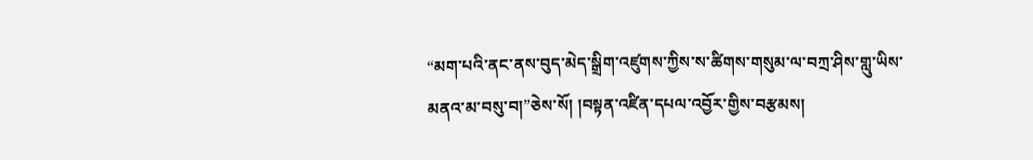“མག་པའི་ནང་ནས་བུད་མེད་སྒྲིག་འཛུགས་ཀྱིས་ས་ཚིགས་གསུམ་ལ་བཀྲ་ཤིས་གླུ་ཡིས་མནའ་མ་བསུ་བ།”ཅེས་སོ། །བསྟན་འཛིན་དཔལ་འབྱོར་གྱིས་བརྩམས།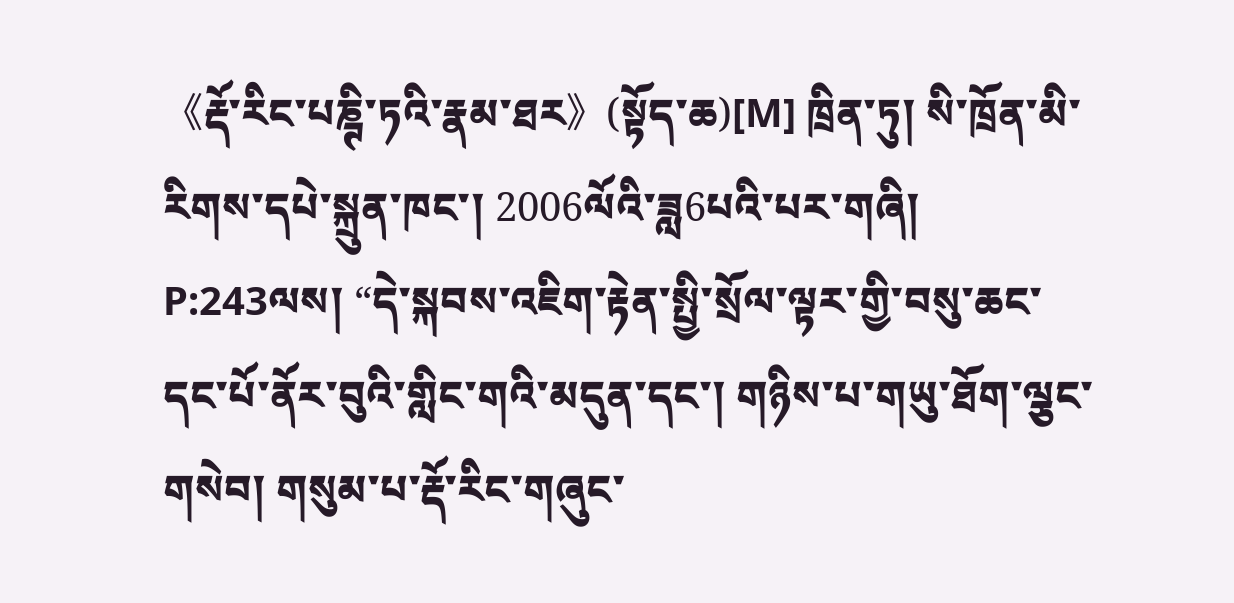《རྡོ་རིང་པཎྚི་ཏའི་རྣམ་ཐར》(སྟོད་ཆ)[M] ཁྲིན་ཏུ། སི་ཁྲོན་མི་རིགས་དཔེ་སྐྲུན་ཁང་། 2006ལོའི་ཟླ6པའི་པར་གཞི། P:243ལས། “དེ་སྐབས་འཇིག་རྟེན་སྤྱི་སྲོལ་ལྟར་གྱི་བསུ་ཆང་དང་པོ་ནོར་བུའི་གླིང་གའི་མདུན་དང་། གཉིས་པ་གཡུ་ཐོག་ལྕང་གསེབ། གསུམ་པ་རྡོ་རིང་གཞུང་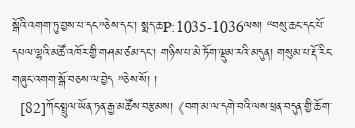སྒོའི་འགག་ཏུ་བྱས་པ་དང”ཅེས་དང་། སྨད་ཆP:1035-1036ལས། “བསུ་ཆང་དང་པོ་དཔལ་ལྷའི་མཚོ་འཁོར་གྱི་གཤམ་ཙམ་དང་། གཉིས་པ་མེ་ཏོག་ལྡུམ་རའི་མདུན། གསུམ་པ་རྡོ་རིང་གཞུང་འགག་སྒོ་བཅས་ལ་བྱེད ”ཅེས་སོ། །
  [82]ཀོང་སྤྲུལ་ཡོན་ཏན་རྒྱ་མཚོས་བརྩམས། 《བག་མ་ལ་དགེ་བའི་ལས་ཕྲན་བདུན་གྱི་ཆོ་ག་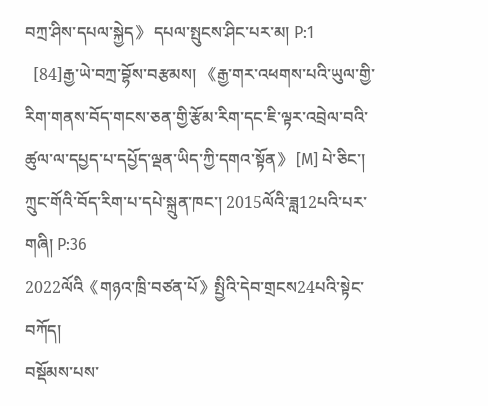བཀྲ་ཤིས་དཔལ་སྐྱེད》 དཔལ་སྤུངས་ཤིང་པར་མ། P:1
  [84]རྒྱ་ཡེ་བཀྲ་བྷོས་བརྩམས། 《རྒྱ་གར་འཕགས་པའི་ཡུལ་གྱི་རིག་གནས་བོད་གངས་ཅན་གྱི་རྩོམ་རིག་དང་ཇི་ལྟར་འབྲེལ་བའི་ཚུལ་ལ་དཔྱད་པ་དཔྱོད་ལྡན་ཡིད་ཀྱི་དགའ་སྟོན》 [M] པེ་ཅིང་། ཀྲུང་གོའི་བོད་རིག་པ་དཔེ་སྐྲུན་ཁང་། 2015ལོའི་ཟླ12པའི་པར་གཞི། P:36
2022ལོའི《གཉའ་ཁྲི་བཙན་པོ》སྤྱིའི་དེབ་གྲངས24པའི་སྟེང་བཀོད།
བསྡོམས་པས་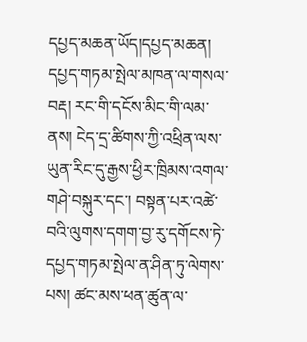དཔྱད་མཆན་ཡོད།དཔྱད་མཆན།
དཔྱད་གཏམ་སྤེལ་མཁན་ལ་གསལ་བརྡ། རང་གི་དངོས་མིང་གི་ལམ་ནས། ངེད་དྲ་ཚིགས་ཀྱི་འཕྲིན་ལས་ཡུན་རིང་དུ་རྒྱས་ཕྱིར་ཁྲིམས་འགལ་གཤེ་བསྐུར་དང་། བསྟན་པར་འཚེ་བའི་ལུགས་དགག་བྱ་རུ་དགོངས་ཏེ་དཔྱད་གཏམ་སྤེལ་ན་ཤིན་ཏུ་ལེགས་པས། ཚང་མས་ཕན་ཚུན་ལ་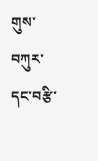གུས་བཀུར་དང་བརྩི་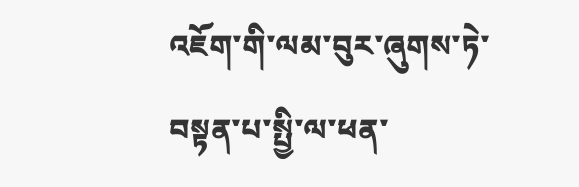འཇོག་གི་ལམ་བུར་ཞུགས་ཏེ་བསྟན་པ་སྤྱི་ལ་ཕན་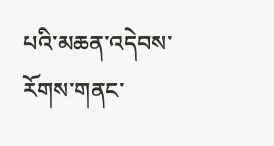པའི་མཆན་འདེབས་རོགས་གནང་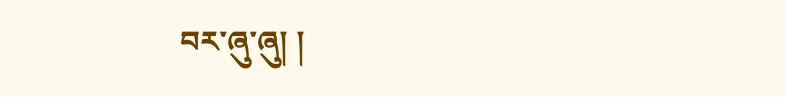བར་ཞུ་ཞུ། །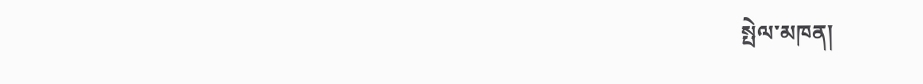སྤེལ་མཁན།